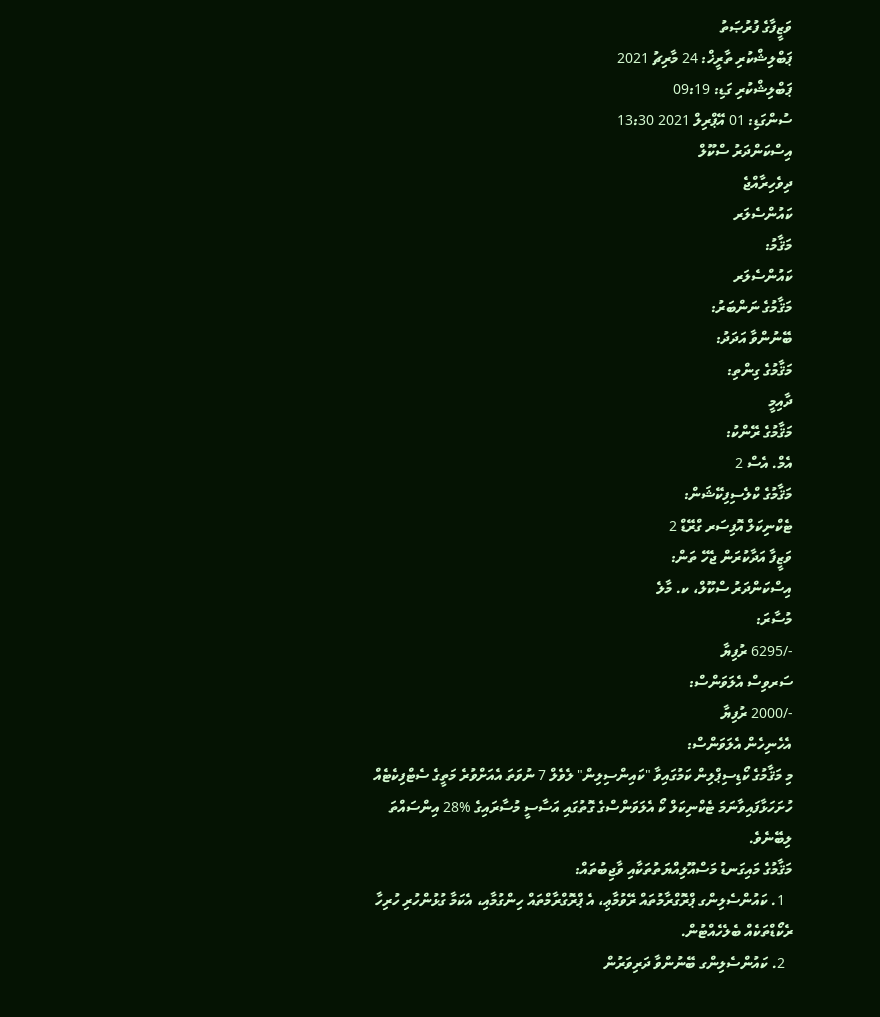ވަޒީފާގެ ފުރުޞަތު
ޕަބްލިޝްކުރި ތާރީޚް: 24 މާރިޗު 2021
ޕަބްލިޝްކުރި ގަޑި: 09:19
ސުންގަޑި: 01 އޭޕްރިލް 2021 13:30
އިސްކަންދަރު ސްކޫލް
ދިވެހިރާއްޖެ
ކައުންސެލަރ
މަޤާމު:
ކައުންސެލަރ
މަޤާމުގެ ނަންބަރު:
ބޭނުންވާ އަދަދު:
މަޤާމުގެ ގިންތި:
ދާއިމީ
މަޤާމުގެ ރޭންކު:
އެމް. އެސް 2
މަޤާމުގެ ކްލެސިފިކޭޝަން:
ޓެކްނިކަލް އޮފިސަރ ގްރޭޑް 2
ވަޒީފާ އަދާކުރަން ޖެހޭ ތަން:
އިސްކަންދަރު ސްކޫލް، ކ. މާލެ
މުސާރަ:
-/6295 ރުފިޔާ
ސަރވިސް އެލަވަންސް:
-/2000 ރުފިޔާ
އެހެނިހެން އެލަވަންސް:
މި މަޤާމުގެ ކޯޑިސިޕްލިން ކަމުގައިވާ "ކައިންސިލިން" ލެވެލް 7 ނުވަތަ އެއަށްވުރެ މަތީގެ ސެޓްފިކެޓެއް ހުށަހަޅާފައިވާނަމަ ޓެކްނިކަލް ކޯ އެލަވަންސްގެ ގޮތުގައި އަސާސީ މުސާރައިގެ %28 އިންސައްތަ ލިބޭނެވެ.
މަޤާމުގެ މައިގަނޑު މަސްއޫލިއްޔަތުތަކާއި ވާޖިބުތައް:
  1. ކައުންސެލިންގ ޕްރޮގްރާމުތައް ރޭވުމާޢި، އެ ޕްރޮގްރާމްތައް ހިންގުމާއި، އެކަމާ ގުޅުންހުރި ހުރިހާ ރެކޯޑްތަކެއް ބެލެހެއްޓުން.
  2. ކައުންސެލިންގ ބޭނުންވާ ދަރިވަރުން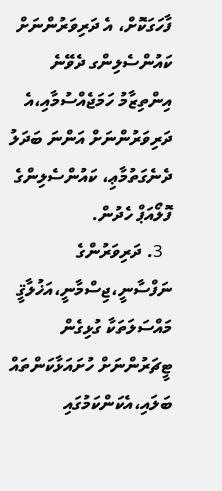ފާހަގަކޮށް، އެ ދަރިވަރުންނަށް ކައުންސެލިންގ ދެވޭނެ އިންތިޒާމު ހަމަޖެއްސުމާއި،އެ ދަރިވަރުންނަށް އަންނަ ބަދަލު ދެނެގަތުމާޢި، ކައުންސެލިންގެ ފޮލޯއަޕް ހެދުން.
  3. ދަރިވަރުންގެ ނަފްސާނީ،ޖިސްމާނީ،އަޚުލާޤީ މައްސަލަތަކާ ގުޅިގެން ޓީޗަރުންނަށް ހުށައަޅާކަންތައް ބަލައި،އެކަންކަމުގައި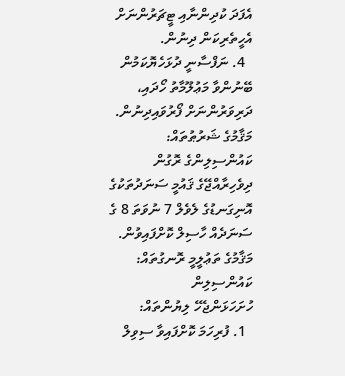އެފަދަ ކުދިންނާއި ޓީޗަރުންނަށް އެހީތެރިކަން ދިނުން.
  4. ނަފްސާނީ ދުޅަހެޔޮކަމުން ބޭނުންވާ މަޢުލޫމާތު ހޯދައި، ދަރިވަރުންނަށް ފޯރުވައިދިނުން.
މަޤާމުގެ ޝަރުޠުތައް:
ކައުންސިލިންގެ ރޮގުން ދިވެހިރާއްޖޭގެ ޤައުމީ ސަނަދުތަކުގެ އޮނިގަނޑުގެ ލެވެލް 7 ނުވަތަ 8 ގެ ސަނަދެއް ހާސިލް ކޮށްފައިވުން.
މަޤާމުގެ ތަޢުލީމީ ރޮނގުތައް:
ކައުންސިލިން
ހުށަހަޅަންޖެހޭ ލިޔުންތައް:
  1. ފުރިހަމަ ކޮށްފައިވާ ސިވިލް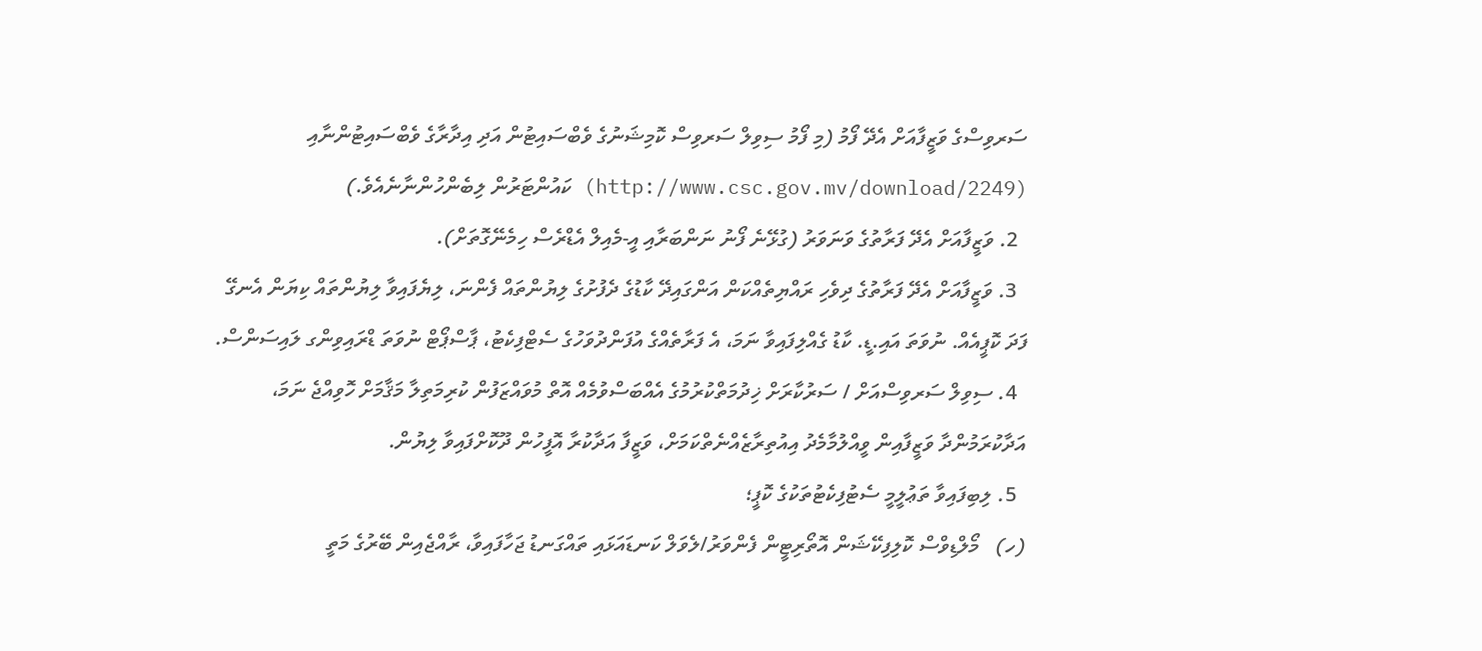ސަރވިސްގެ ވަޒީފާއަށް އެދޭ ފޯމު (މި ފޯމު ސިވިލް ސަރވިސް ކޮމިޝަނުގެ ވެބްސައިޓުން އަދި އިދާރާގެ ވެބްސައިޓުންނާއި (http://www.csc.gov.mv/download/2249) ކައުންޓަރުން ލިބެންހުންނާނެއެވެ.)
  2. ވަޒީފާއަށް އެދޭ ފަރާތުގެ ވަނަވަރު (ގުޅޭނެ ފޯނު ނަންބަރާއި އީ-މެއިލް އެޑްރެސް ހިމެނޭގޮތަށް).
  3. ވަޒީފާއަށް އެދޭ ފަރާތުގެ ދިވެހި ރައްޔިތެއްކަން އަންގައިދޭ ކާޑުގެ ދެފުށުގެ ލިޔުންތައް ފެންނަ، ލިޔެފައިވާ ލިޔުންތައް ކިޔަން އެނގޭ ފަދަ ކޮޕީއެއް. ނުވަތަ އައި.ޑީ. ކާޑު ގެއްލިފައިވާ ނަމަ، އެ ފަރާތެއްގެ އުފަންދުވަހުގެ ސެޓްފިކެޓު، ޕާސްޕޯޓް ނުވަތަ ޑްރައިވިންގ ލައިސަންސް.
  4. ސިވިލް ސަރވިސްއަށް / ސަރުކާރަށް ޚިދުމަތްކުރުމުގެ އެއްބަސްވުމެއް އޮތް މުވައްޒަފުން ކުރިމަތިލާ މަޤާމަށް ހޮވިއްޖެ ނަމަ، އަދާކުރަމުންދާ ވަޒީފާއިން ވީއްލުމާމެދު އިއުތިރާޒެއްނެތްކަމަށް، ވަޒީފާ އަދާކުރާ އޮފީހުން ދޫކޮށްފައިވާ ލިޔުން.
  5. ލިބިފައިވާ ތަޢުލީމީ ސެޓުފިކެޓުތަކުގެ ކޮޕީ؛
(ހ)   މޯލްޑިވްސް ކޮލިފިކޭޝަން އޮތޯރިޓީން ފެންވަރު/ލެވަލް ކަނޑައަޅައި ތައްގަނޑު ޖަހާފައިވާ، ރާއްޖެއިން ބޭރުގެ މަތީ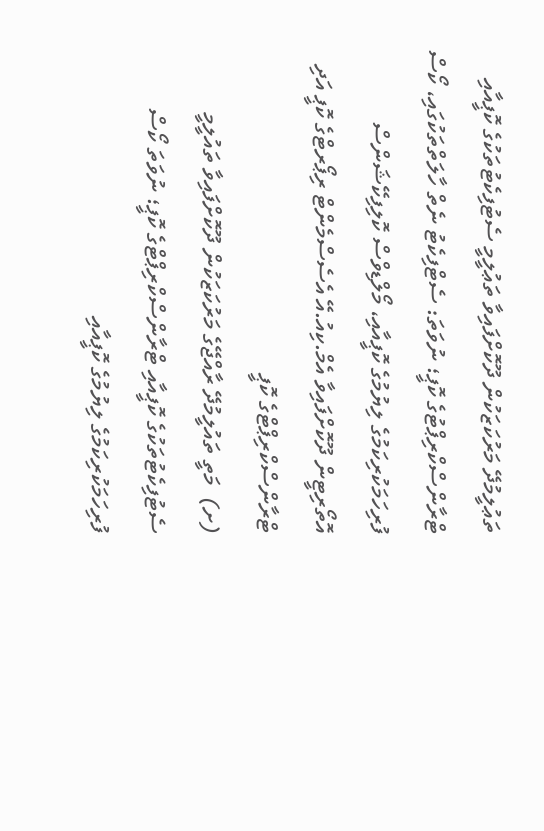ތަޢުލީމުދޭ މަރުކަޒަކުން ދޫކޮށްފައިވާ ތަޢުލީމީ ސެޓުފިކެޓުތަކުގެ ކޮޕީއާއި ޓްރާންސްކްރިޕްޓުގެ ކޮޕީ؛ ނުވަތަ: ސެޓްފިކެޓު ނެތް ހާލަތްތަކުގައި، ކޯސް ފުރިހަމަކުރިކަމުގެ ލިޔުމުގެ ކޮޕީއާއި، މޯލްޑިވްސް ކޮލިފިކޭޝަންސް އޮތޯރިޓީން ދޫކޮށްފައިވާ އެމް.ކިއު.އޭ އެސެސްމެންޓް ރިޕޯރޓްގެ ކޮޕީ އަދި ޓްރާންސްކްރިޕްޓްގެ ކޮޕީ
(ށ)  މަތީ ތައުލީމުދޭ ރާއްޖޭގެ މަރުކަޒަކުން ދޫކޮށްފައިވާ ތައުލީމީ ސެޓުފިކެޓުތަކުގެ ކޮޕީއާއި ޓްރާންސްކްރިޕްޓްގެ ކޮޕީ؛ ނުވަތަ ކޯސް ފުރިހަމަކުރިކަމުގެ ލިޔުމުގެ ކޮޕީއާއި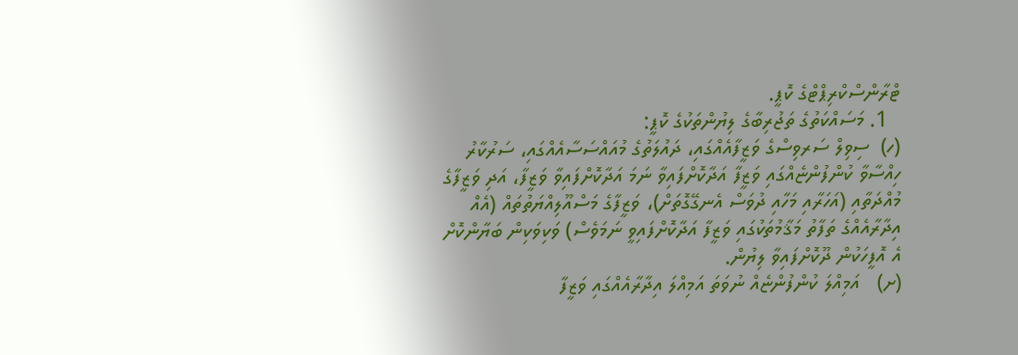ޓްރާންސްކްރިޕްޓްގެ ކޮޕީ.
  1. މަސައްކަތުގެ ތަޖުރިބާގެ ލިޔުންތަކުގެ ކޮޕީ:
(ހ)  ސިވިލް ސަރވިސްގެ ވަޒީފާއެއްގައި، ދައުލަތުގެ މުއައްސަސާއެއްގައި، ސަރުކާރު ހިއްސާވާ ކުންފުންޏެއްގައި ވަޒީފާ އަދާކޮށްފައިވާ ނަމަ އަދާކޮށްފައިވާ ވަޒީފާ، އަދި ވަޒީފާގެ މުއްދަތާއި (އަހަރާއި މަހާއި ދުވަސް އެނގޭގޮތަށް)، ވަޒީފާގެ މަސްއޫލިއްޔަތުތައް (އެއް އިދާރާއެއްގެ ތަފާތު މަޤާމުތަކުގައި ވަޒީފާ އަދާކޮށްފައިވީ ނަމަވެސް) ވަކިވަކިން ބަޔާންކޮށް އެ އޮފީހަކުން ދޫކޮށްފައިވާ ލިޔުން.
(ށ)   އަމިއްލަ ކުންފުންޏެއް ނުވަތަ އަމިއްލަ އިދާރާއެއްގައި ވަޒީފާ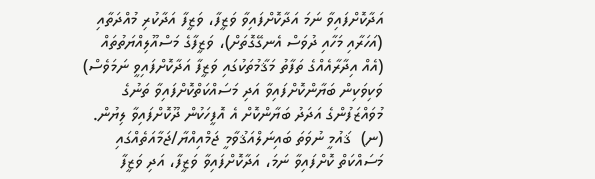އަދާކޮށްފައިވާ ނަމަ އަދާކޮށްފައިވާ ވަޒީފާ، ވަޒީފާ އަދާކުރި މުއްދަތާއި (އަހަރާއި މަހާއި ދުވަސް އެނގޭގޮތަށް)، ވަޒީފާގެ މަސްއޫލިއްޔަތުތައް (އެއް އިދާރާއެއްގެ ތަފާތު މަޤާމުތަކުގައި ވަޒީފާ އަދާކޮށްފައިވީ ނަމަވެސް) ވަކިވަކިން ބަޔާންކޮށްފައިވާ އަދި މަސައްކަތްކޮށްފައިވާ ތަނުގެ މުވައްޒަފުންގެ އަދަދު ބަޔާންކޮށް އެ އޮފީހަކުން ދޫކޮށްފައިވާ ލިޔުން.
(ނ)  ޤައުމީ ނުވަތަ ބައިނަލްއަޤުވާމީ ޖަމްއިއްޔާ/ޖަމާއަތެއްގައި މަސައްކަތް ކޮށްފައިވާ ނަމަ، އަދާކޮށްފައިވާ ވަޒީފާ، އަދި ވަޒީފާ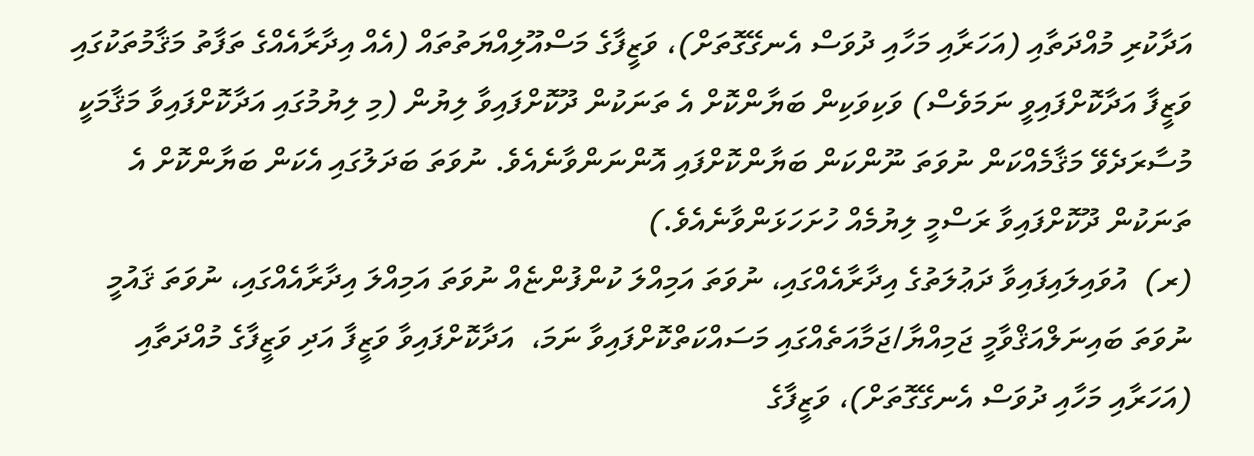އަދާކުރި މުއްދަތާއި (އަހަރާއި މަހާއި ދުވަސް އެނގޭގޮތަށް)، ވަޒީފާގެ މަސްއޫލިއްޔަތުތައް (އެއް އިދާރާއެއްގެ ތަފާތު މަޤާމުތަކުގައި ވަޒީފާ އަދާކޮށްފައިވީ ނަމަވެސް) ވަކިވަކިން ބަޔާންކޮށް އެ ތަނަކުން ދޫކޮށްފައިވާ ލިޔުން (މި ލިޔުމުގައި އަދާކޮށްފައިވާ މަޤާމަކީ މުސާރަދެވޭ މަޤާމެއްކަން ނުވަތަ ނޫންކަން ބަޔާންކޮށްފައި އޮންނަންވާނެއެވެ. ނުވަތަ ބަދަލުގައި އެކަން ބަޔާންކޮށް އެ ތަނަކުން ދޫކޮށްފައިވާ ރަސްމީ ލިޔުމެއް ހުށަހަޅަންވާނެއެވެ.)
(ރ)  އުވައިލައިފައިވާ ދަޢުލަތުގެ އިދާރާއެއްގައި، ނުވަތަ އަމިއްލަ ކުންފުންޏެއް ނުވަތަ އަމިއްލަ އިދާރާއެއްގައި، ނުވަތަ ޤައުމީ ނުވަތަ ބައިނަލްއަޤްވާމީ ޖަމިއްޔާ/ޖަމާއަތެއްގައި މަސައްކަތްކޮށްފައިވާ ނަމަ،  އަދާކޮށްފައިވާ ވަޒީފާ އަދި ވަޒީފާގެ މުއްދަތާއި (އަހަރާއި މަހާއި ދުވަސް އެނގޭގޮތަށް)، ވަޒީފާގެ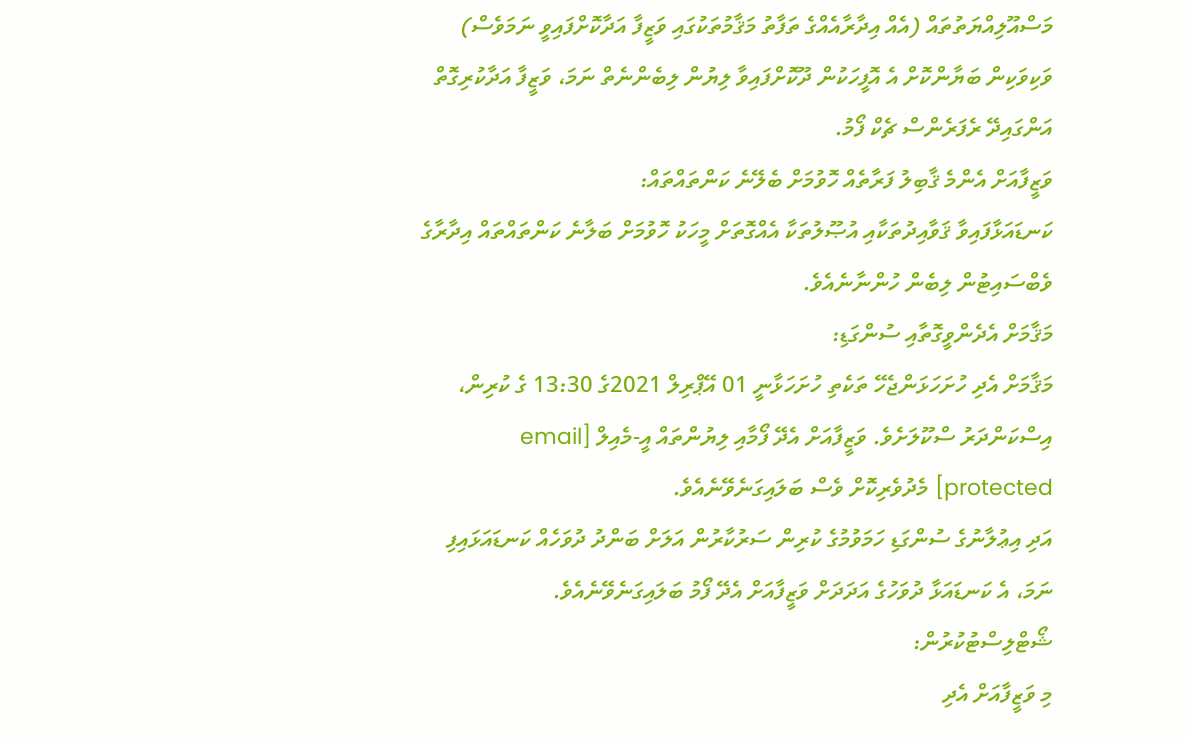މަސްއޫލިއްޔަތުތައް (އެއް އިދާރާއެއްގެ ތަފާތު މަޤާމުތަކުގައި ވަޒީފާ އަދާކޮށްފައިވީ ނަމަވެސް) ވަކިވަކިން ބަޔާންކޮށް އެ އޮފީހަކުން ދޫކޮށްފައިވާ ލިޔުން ލިބެންނެތް ނަމަ، ވަޒީފާ އަދާކުރިގޮތް އަންގައިދޭ ރެފަރެންސް ޗެކް ފޯމު.
ވަޒީފާއަށް އެންމެ ޤާބިލު ފަރާތެއް ހޮވުމަށް ބެލޭނެ ކަންތައްތައް:
ކަނޑައަޅާފައިވާ ޤަވާއިދުތަކާއި އުޞޫލުތަކާ އެއްގޮތަށް މީހަކު ހޮވުމަށް ބަލާނެ ކަންތައްތައް އިދާރާގެ ވެބްސައިޓުން ލިބެން ހުންނާނެއެވެ.
މަޤާމަށް އެދެންވީގޮތާއި ސުންގަޑި:
މަޤާމަށް އެދި ހުށަހަޅަންޖެހޭ ތަކެތި ހުށަހަޅާނީ 01 އޭޕްރިލް 2021ގެ 13:30 ގެ ކުރިން، އިސްކަންދަރު ސްކޫލަށެވެ. ވަޒީފާއަށް އެދޭ ފޯމާއި ލިޔުންތައް އީ-މެއިލް [email protected] މެދުވެރިކޮށް ވެސް ބަލައިގަނެވޭނެއެވެ.
އަދި އިޢުލާނުގެ ސުންގަޑި ހަމަވުމުގެ ކުރިން ސަރުކާރުން އަލަށް ބަންދު ދުވަހެއް ކަނޑައަޅައިފި ނަމަ، އެ ކަނޑައަޅާ ދުވަހުގެ އަދަދަށް ވަޒީފާއަށް އެދޭ ފޯމު ބަލައިގަނެވޭނެއެވެ.
ޝޯޓްލިސްޓުކުރުން:
މި ވަޒީފާއަށް އެދި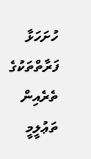ހުށަހަޅާ ފަރާތްތަކުގެ ތެރެއިން ތަޢުލީމީ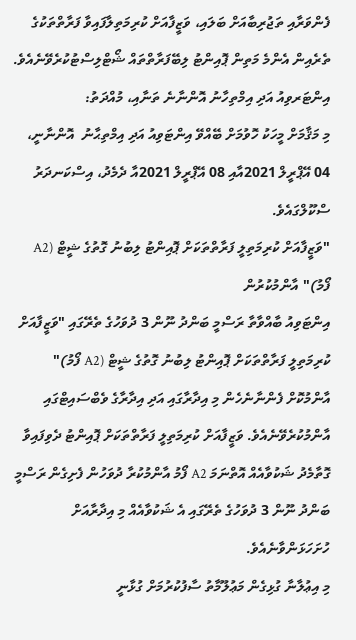ފެންވަރާއި ތަޖުރިބާއަށް ބަލައި، ވަޒީފާއަށް ކުރިމަތިލާފައިވާ ފަރާތްތަކުގެ ތެރެއިން އެންމެ މަތިން ޕޮއިންޓު ލިބޭފަރާތްތައް ޝޯޓްލިސްޓުކުރެވޭނެއެވެ.
އިންޓަރވިއު އަދި އިމްތިހާނު އޮންނާނެ ތަނާއި، މުއްދަތު:
މި މަޤާމަށް މީހަކު ހޮވުމަށް ބޭއްވޭ އިންޓަވިއު އަދި އިމްތިޙާނު  އޮންނާނީ، 04 އޭޕްރީލް 2021އާއި 08 އޭޕްރީލް 2021އާ ދެމެދު، އިސްކަނދަރު ސްކޫލްގައެވެ.
"ވަޒީފާއަށް ކުރިމަތިލީ ފަރާތްތަކަށް ޕޮއިންޓު ލިބުނު ގޮތުގެ ޝީޓް (A2 ފޯމު)" އާންމުކުރުން
އިންޓަވިއު ބާއްވާތާ ރަސްމީ ބަންދު ނޫން 3 ދުވަހުގެ ތެރޭގައި "ވަޒީފާއަށް ކުރިމަތިލީ ފަރާތްތަކަށް ޕޮއިންޓު ލިބުނު ގޮތުގެ ޝީޓް (A2 ފޯމު)" އާންމުކޮށް ފެންނާނެހެން މި އިދާރާގައި އަދި އިދާރާގެ ވެބްސައިޓްގައި އާންމުކުރެވޭނެއެވެ. ވަޒީފާއަށް ކުރިމަތިލީ ފަރާތްތަކަށް ޕޮއިންޓު ދެވިފައިވާ ގޮތާމެދު ޝަކުވާއެއް އޮތްނަމަ A2 ފޯމު އާންމުކުރާ ދުވަހުން ފެށިގެން ރަސްމީ ބަންދު ނޫން 3 ދުވަހުގެ ތެރޭގައި އެ ޝަކުވާއެއް މި އިދާރާއަށް ހުށަހަޅަންވާނެއެވެ.
މި އިޢުލާނާ ގުޅިގެން މަޢުލޫމާތު ސާފުކުރުމަށް ގުޅާނީ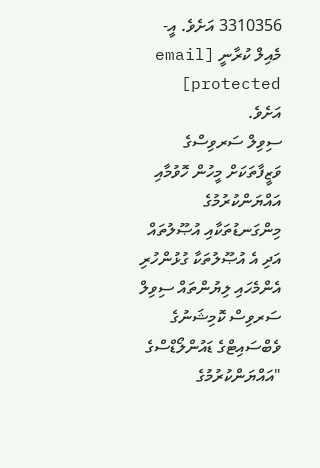3310356 އަށެވެ. އީ-މެއިލް ކުރާނީ [email protected] އަށެވެ.
ސިވިލް ސަރވިސްގެ ވަޒީފާތަކަށް މީހުން ހޮވުމާއި އައްޔަންކުރުމުގެ މިންގަނޑުތަކާއި އުޞޫލުތައް އަދި އެ އުޞޫލުތަކާ ގުޅުންހުރި އެންމެހައި ލިޔުންތައް ސިވިލް ސަރވިސް ކޮމިޝަނުގެ ވެބްސައިޓްގެ ޑައުންލޯޑްސްގެ "އައްޔަންކުރުމުގެ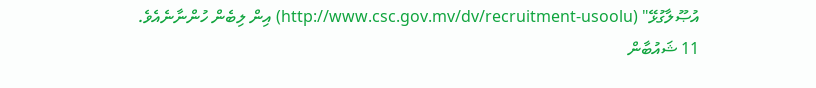އުޞޫލާގުޅޭ" (http://www.csc.gov.mv/dv/recruitment-usoolu) އިން ލިބެން ހުންނާނެއެވެ.
11 ޝައުބާން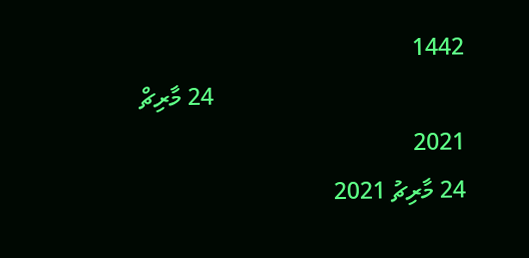1442
                                          24 މާރިޗް 2021
24 މާރިޗު 2021